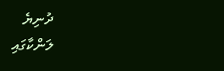ދުނިޔެ
ލަންކާގައި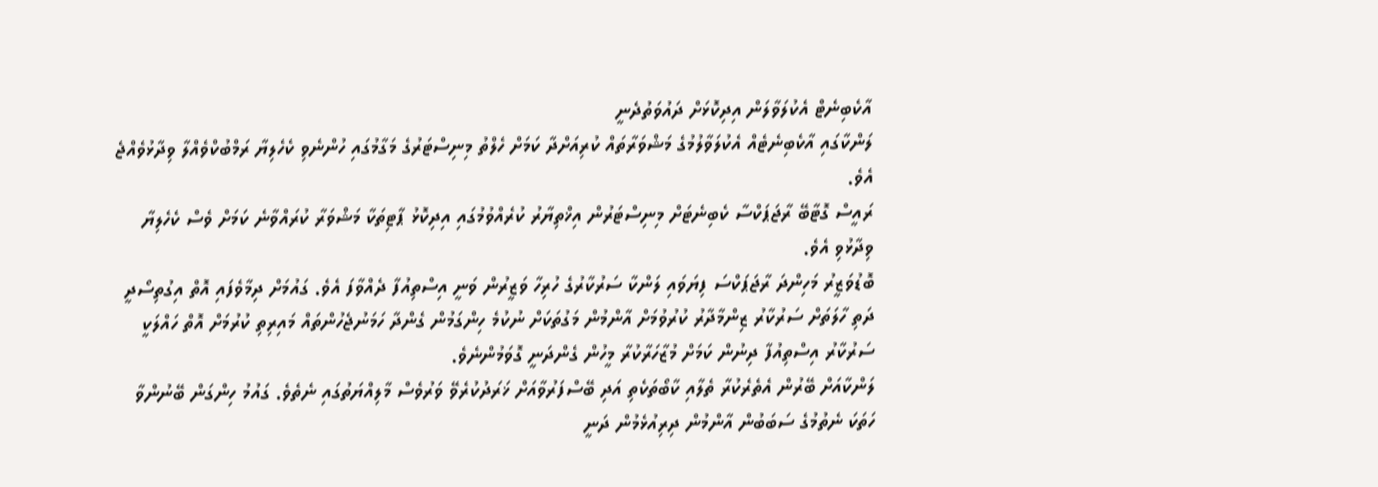އާކެބިނެޓް އެކުލަވާލަން އިދިކޮޅަށް ދައުވަތުދެނީ
ލަންކާގައި އާކެބިނެޓެއް އެކުލަވާލުމުގެ މަޝްވަރާތައް ކުރިއަށްދާ ކަމަށް ހެލްތު މިނިސްޓަރުގެ މަގާމުގައި ހުންނެވި ކެހެލިޔާ ރަމްބުކްވެއްލާ ވިދާޅުވެއްޖެ އެވެ.
ރައީސް ގޮޓާބޭ ރާޖަޕަކްސާ ކެބިނެޓަށް މިނިސްޓަރުން އިޚްތިޔާރު ކުރެއްވުމުގައި އިދިކޮޅު ޕާޓިތަކާ މަޝްވަރާ ކުރައްވާނެ ކަމަށް ވެސް ކެހެލިޔާ ވިދާޅުވި އެވެ.
ބޮޑުވަޒީރު މަހިންދަ ރާޖަޕަކްސަ ފިޔަވައި ލަންކާ ސަރުކާރުގެ ހުރިހާ ވަޒީރުން ވަނީ އިސްތިއުފާ ދެއްވާފަ އެވެ. ގައުމަށް ދިމާވެފައި އޮތް އިގުތިސޯދީ ދަތި ހާލަތަށް ސަރުކާރު ޒިންމާދާރު ކުރުވުމަށް އާންމުން މަގުތަކަށް ނުކުމެ ހިންގަމުން ގެންދާ ހަމަނުޖެހުންތައް މައިރިތި ކުރުމަށް އޮތް ހައްލަކީ ސަރުކާރު އިސްތިއުފާ ދިނުން ކަމަށް މުޒާހަރާކުރާ މީހުން ގެންދަނީ ގޮވަމުންނެވެ.
ލަންކާއަށް ބޭރުން އެތެރެކުރާ ތެލާއި ކާބޯތަކެތި އަދި ބޭސްފަރުވާއަށް ޚަރަދުކުރެވޭ ވަރުވެސް މާލިއްޔަތުގައި ނެތެވެ. ގައުމު ހިންގަން ބޭނުންވާ ހަތަކަ ނެތުމުގެ ސަބަބުން އާންމުން ދިރިއުޅެމުން ދަނީ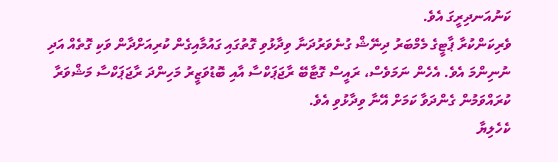ކަނުއަނދިރީގަ އެވެ.
ވެރިކަންކުރާ ޕާޓީގެ މެމްބަރު ދިނޭޝް ގުނެވަރުދަނާ ވިދާޅުވި ގޮތުގައި ގައުމާއިގެން ކުރިއަށްދާން ވަކި ގޮތެއް އަދި ނުނިންމަ އެވެ. އެހެން ނަމަވެސް، ރައީސް ގޮޓާބޭ ރާޖަޕަކްސާ އާއި ބޮޑުވަޒީރު މަހިންދަ ރާޖަޕަކްސާ މަޝްވަރާ ކުރައްވަމުން ގެންދަވާ ކަމަށް އޭނާ ވިދާޅުވި އެވެ.
ކެހެލިޔާ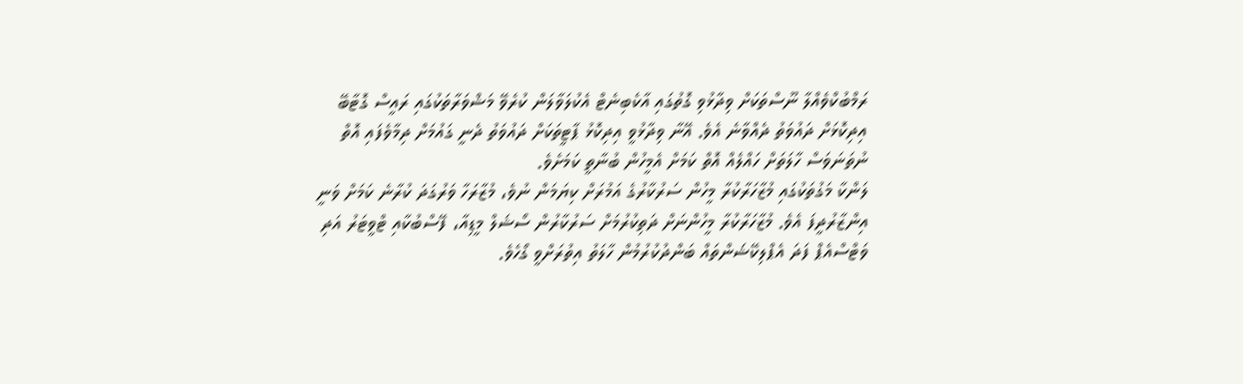ރަމްބުކްވެއްލާ ނޫސްތަކަށް ވިދާޅުވި ގޮތުގައި އާކެބިނެޓް އެކުލަވާލަން ކުރެވޭ މަޝްވަރާތަކުގައި ރައީސް ގޮޓާބޭ އިދިކޮޅަށް ދައުވަތު ދެއްވާނެ އެވެ. އޭނާ ވިދާޅުވީ އިދިކޮޅު ޕާޓީތަކަށް ދައުވަތު ދެނީ ގައުމަށް ދިމާވެފައި އޮތް ނުތަނަވަސް ހާލަތަށް ހައްލެއް އޮތް ކަމަށް އެމީހުން ބުނާތީ ކަމަށެވެ.
ލަންކާ މަގުތަކުގައި މުޒާހަރާކުރާ މީހުން ސަރުކާރުގެ އަމުރަށް ކިޔަމަން ނުވެ، މުޒާރަހާ ވަރުގަދަ ކުރާނެ ކަމަށް ވަނީ އިންޒާރުދީފަ އެވެ. މުޒާހަރާކުރާ މީހުންނަށް ދަތިކުރުމަށް ސަރުކާރުން ސޯޝަލް މީޑިއާ، ފޭސްބުކާއި ޓްވީޓަރު އަދި ވަޓްސްއެޕް ފަދަ އެޕްލިކޭޝަންތައް ބަންދުކުރުމުން ހާލަތު އިތުރަށްވީ ގޯހެވެ.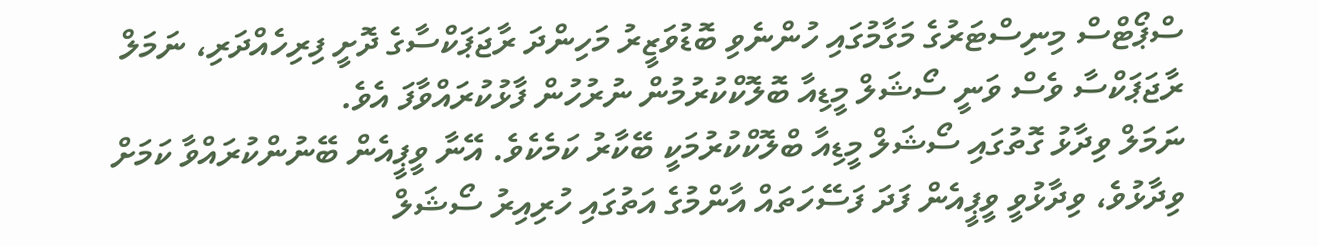ސްޕޯޓްސް މިނިސްޓަރުގެ މަގާމުގައި ހުންނެވި ބޮޑުވަޒީރު މަހިންދަ ރާޖަޕަކްސާގެ ދޮށީ ފިރިހެއްދަރި، ނަމަލް ރާޖަޕަކްސާ ވެސް ވަނީ ސޯޝަލް މީޑިއާ ބޮލޮކްކުރުމުން ނުރުހުން ފާޅުކުރައްވާފަ އެވެ.
ނަމަލް ވިދާޅު ގޮތުގައި ސޯޝަލް މީޑިއާ ބްލޮކްކުރުމަކީ ބޭކާރު ކަމެކެވެ. އޭނާ ވީޕީއެން ބޭނުންކުރައްވާ ކަމަށް ވިދާޅުވެ، ވިދާޅުވީ ވީޕީއެން ފަދަ ފަސޭހަތައް އާންމުގެ އަތުގައި ހުރިއިރު ސޯޝަލް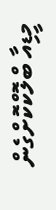މީޑިއާ ބްލޮކްކޮށްގެން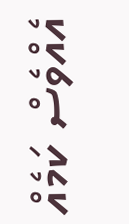އެއްވެސް ކަމެއް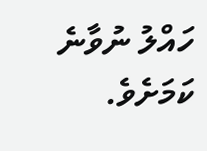ހައްލު ނުވާނެ ކަމަށެވެ.